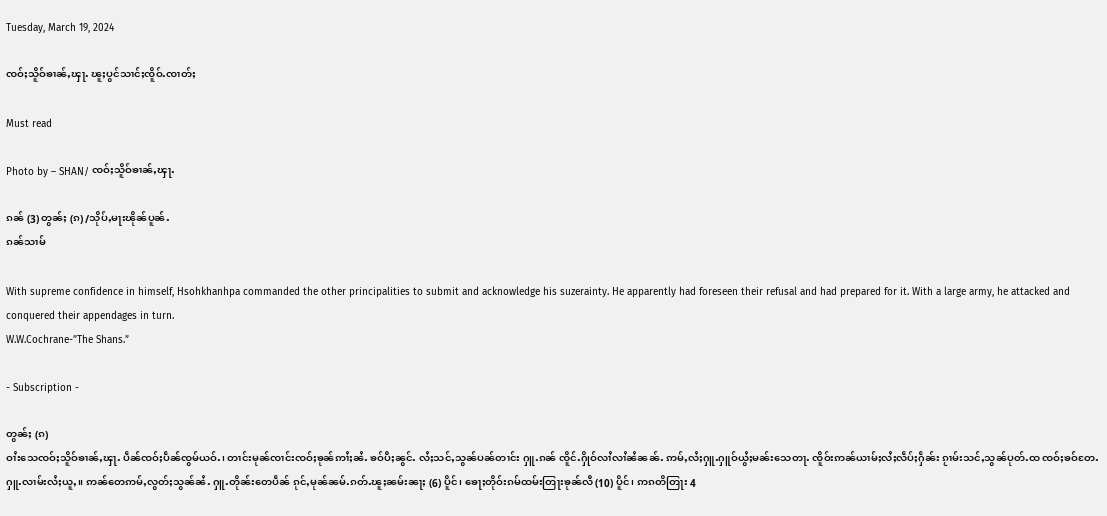Tuesday, March 19, 2024

ၸဝ်ႈသိူဝ်ၶၢၼ်ႇၾႃႉ ၽူႈပွင်သၢင်ႈၸိူဝ်ႉၸၢတ်ႈ

Must read

Photo by – SHAN/ ၸဝ်ႈသိူဝ်ၶၢၼ်ႇၾႃႉ

ၵၼ် (3) တွၼ်ႈ (ၵ) /သိုပ်ႇမႃးၽိုၼ်ပူၼ်ႉ
ၵၼ်သၢမ်

With supreme confidence in himself, Hsohkhanhpa commanded the other principalities to submit and acknowledge his suzerainty. He apparently had foreseen their refusal and had prepared for it. With a large army, he attacked and conquered their appendages in turn.
W.W.Cochrane-”The Shans.”

- Subscription -

တွၼ်ႈ (ၵ)
ဝၢႆးသေၸဝ်ႈသိူဝ်ၶၢၼ်ႇၾႃႉ ပဵၼ်ၸဝ်ႈပဵၼ်ၸွမ်ယဝ်ႉ၊ တၢင်းမုၼ်ၸၢင်းၸဝ်ႈၶုၼ်ဢၢႆႈၼႆႉ ၶဝ်ပီႈၼွင်ႉ လႆႈသင်ႇသွၼ်ပၼ်တၢင်း ႁူႉၵၼ် ၸိူင်ႉႁိုဝ်လၢႆလၢႆၼႆၼၼ်ႉ ဢမ်ႇလႆႈႁူႉႁူဝ်ယွႆႈမၼ်းသေတႃႉ ၸိူဝ်းဢၼ်ယၢမ်ႈလႆႈလဵပ်ႈႁဵၼ်း ၵႂၢမ်းသင်ႇသွၼ်ပုတ်ႉထ ၸဝ်ႈၶဝ်တႄႉ ႁူႉလၢမ်းလႆႈယူႇ။ ဢၼ်တေဢမ်ႇလွတ်ႈသွၼ်ၼႆႉ ႁူႉတိုၼ်းတေပဵၼ် ၵုင်ႇမုၼ်ၼမ်ႉၵတ်ႉၽူႈၼမ်းၼႃႈ (6) ပိူင်၊ ၶေႃႈတိုဝ်းၵမ်ထမ်းတြႃးၶုၼ်လီ (10) ပိူင်၊ ဢၵတိတြႃး 4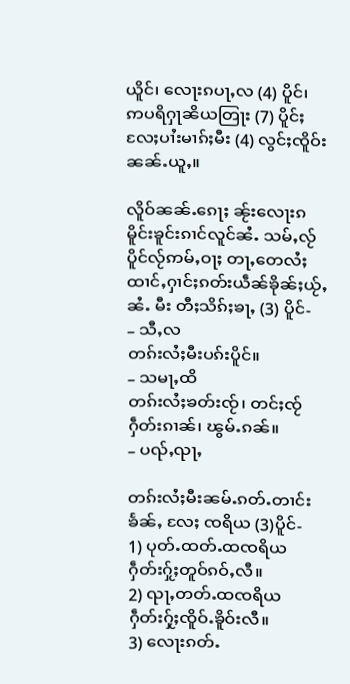ယိူင်၊ လေႃးၵပႃႇလ (4) ပိူင်၊ ဢပရိႁႃၼိယတြႃး (7) ပိူင်ႈလႄႈပၢႆးမၢၵ်ႈမီး (4) လွင်ႈၸိူဝ်းၼၼ်ႉယူႇ။

လိူဝ်ၼၼ်ႉၵေႃႈ ၼႂ်းလေႃးၵမိူင်းၶူင်းၵၢင်လူင်ၼႆႉ သမ်ႇလႂ်ပိူင်လႂ်ဢမ်ႇဝႃႈ တႃႇတေလႆႈထၢင်ႇႁၢင်ႈၵတ်းယဵၼ်ၶိုၼ်ႈယႂ်ႇၼႆႉ မီး တီႈသိၵ်ႈၶႃႇ (3) ပိူင်-
– သီႇလ
တၵ်းလႆႈမီးပၵ်းပိူင်။
– သမႃႇထိ
တၵ်းလႆႈၶတ်းၸႂ်၊ တင်ႈၸႂ်ႁဵတ်းၵၢၼ်၊ ၽွမ်ႉၵၼ်။
– ပၺ်ႇၺႃႇ

တၵ်းလႆႈမီးၼမ်ႉၵတ်ႉတၢင်းၶႅၼ်ႇ လႄႈ ၸရိယ (3)ပိူင်-
1) ပုတ်ႉထတ်ႉထၸရိယ ႁဵတ်းႁႂ်ႈတူဝ်ၵဝ်ႇလီ။
2) ၺႃႇတတ်ႉထၸရိယ ႁဵတ်းႁႂ်ႈၸိူဝ်ႉၶိူဝ်းလီ။
3) လေႃးၵတ်ႉ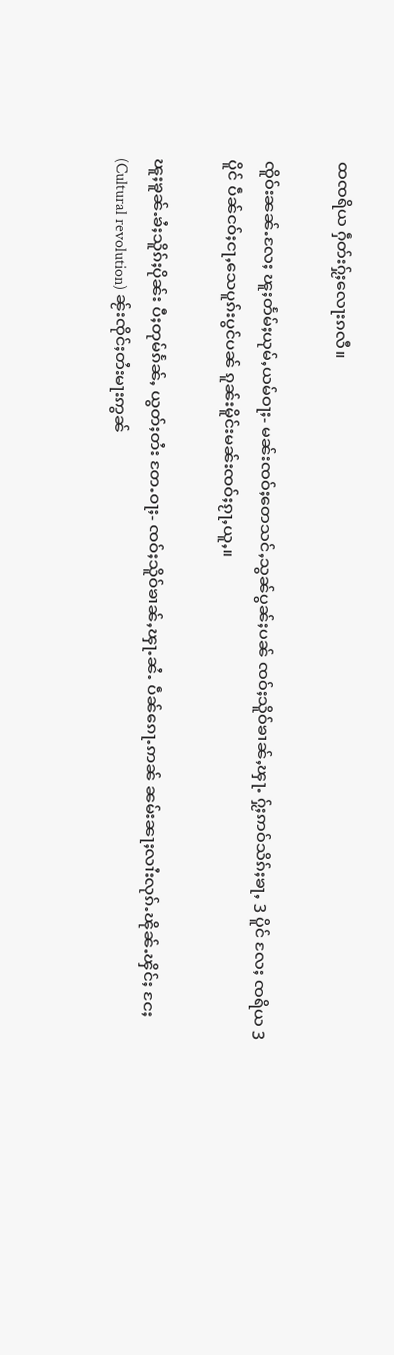ထၸရိယ ႁဵတ်းႁႂ်ႈလေႃးၵလီ။

ၸိူဝ်းၼၼ်ႉလႄႈ ၽူႈတႅမ်ႈယုမ်ႇယမ်ဝႃႈ- မၼ်းၸဝ်ႈတေသင်ႇသွၼ်ပွၼ်ႈပၼ် ၸဝ်ႈသိူဝ်ၶၢၼ်ႇၾႃႉ ႁႂ်ႈဢဝ်သိၵ်ႈၶႃႇ 3 ပိူင် လႄႈ ၸရိယ 3 ပိူင် ပဵၼ်ငဝ်ႈငႃႇသေပူၵ်းပွင်ပၼ် ၵူၼ်းမိူင်းမၼ်းၸဝ်ႈၵႂႃႇယူႇ။

ၽူႈၶူၼ်ႉၶႆႈသိူၵ်ႈပိုၼ်း ပီႈတုမ်ၵႅၼ်ႇ ယွတ်ႈတႆး တႄႉဝႃႈ- ၸဝ်ႈသိူဝ်ၶၢၼ်ႇၾႃႉၼႆႉ ပဵၼ်ၵေႃႉဢၼ် ၼမ်းၼႃႈလၢႆးလုၵ်ႉၽိုၼ်ႉၾိင်ႈ ငႄႈ (Cultural revolution) ၼႂ်းၸိုင်ႈတႆးမႃးဢွၼ်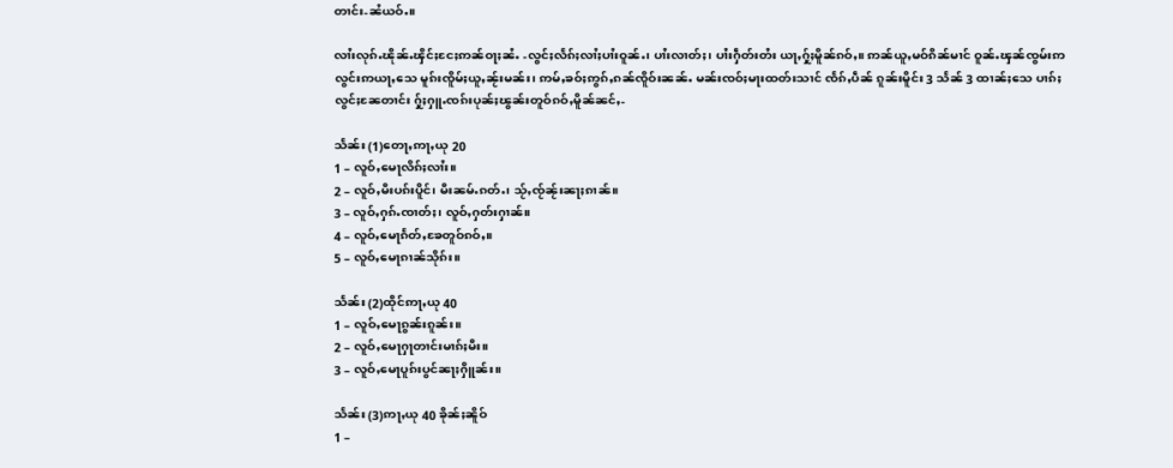တၢင်း-ၼႆယဝ်ႉ။

လၢႆးလုၵ်ႉၽိုၼ်ႉၾိင်ႈငႄႈဢၼ်ဝႃႈၼႆႉ -လွင်ႈလႅၵ်ႈလၢႆႈပၢႆးဝူၼ်ႉ၊ ပၢႆးလၢတ်ႈ၊ ပၢႆးႁဵတ်းတႆး ယႃႇႁႂ်ႈမိူၼ်ၵဝ်ႇ။ ဢၼ်ယူႇမဝ်ၵိၼ်မၢင် ဝူၼ်ႉၾၼ်ၸွမ်းဢလွင်းဢယႃႇသေ မူၵ်းၸိူမ်ႈယူႇၼႂ်းမၼ်း၊ ဢမ်ႇၶဝ်ႈဢွၵ်ႇၵၼ်ၸိူဝ်းၼၼ်ႉ မၼ်းၸဝ်ႈမႃးထတ်းသၢင် ၸႅၵ်ႇပဵၼ် ၵူၼ်းမိူင်း 3 သႅၼ် 3 ထၢၼ်ႈသေ ပၢၵ်ႈလွင်ႈၼႄတၢင်း ႁႂ်ႈႁူႉၸၵ်းပုၼ်ႈၽွၼ်းတူဝ်ၵဝ်ႇမိူၼ်ၼင်ႇ-

သႅၼ်း (1)တေႃႇဢႃႇယု 20
1 – လူဝ်ႇမေႃလိၵ်ႈလၢႆး။
2 – လူဝ်ႇမီးပၵ်းပိူင်၊ မီးၼမ်ႉၵတ်ႉ၊ သႂ်ႇၸႂ်ၼႂ်းၼႃႈၵၢၼ်။
3 – လူဝ်ႇႁၵ်ႉၸၢတ်ႈ၊ လူဝ်ႇႁတ်းႁၢၼ်။
4 – လူဝ်ႇမေႃၵႅတ်ႇၶႄတူဝ်ၵဝ်ႇ။
5 – လူဝ်ႇမေႃၵၢၼ်သိုၵ်း။

သႅၼ်း (2)ထိုင်ဢႃႇယု 40
1 – လူဝ်ႇမေႃၵွၼ်းၵူၼ်း။
2 – လူဝ်ႇမေႃႁႃတၢင်းမၢၵ်ႈမီး။
3 – လူဝ်ႇမေႃပူၵ်းပွင်ၼႃႈႁိူၼ်း။

သႅၼ်း (3)ဢႃႇယု 40 ၶိုၼ်ႈၼိူဝ်
1 –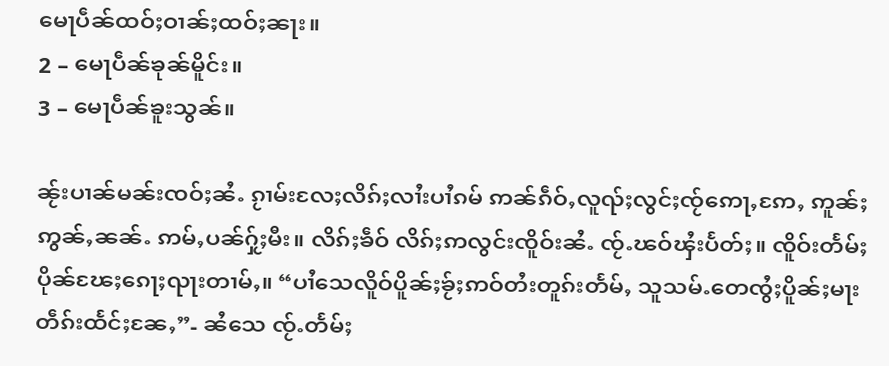မေႃပဵၼ်ထဝ်ႈဝၢၼ်ႈထဝ်ႈၼႃး။
2 – မေႃပဵၼ်ၶုၼ်မိူင်း။
3 – မေႃပဵၼ်ၶူးသွၼ်။

ၼႂ်းပၢၼ်မၼ်းၸဝ်ႈၼႆႉ ၵႂၢမ်းလႄႈလိၵ်ႈလၢႆးပၢႆၵမ် ဢၼ်ၵဵဝ်ႇလူၺ်ႈလွင်ႈၸႂ်ဢေႃႇဢႄႇ ဢူၼ်ႈဢွၼ်ႇၼၼ်ႉ ဢမ်ႇပၼ်ႁႂ်ႈမီး။ လိၵ်ႈၶဵဝ် လိၵ်ႈဢလွင်းၸိူဝ်းၼႆႉ ၸႂ်ႉၽဝ်ၾႆးပႅတ်ႈ။ ၸိူဝ်းတႅမ်ႈပိုၼ်ၽႄႈၵေႃႈၺႃးတၢမ်ႇ။ “ပၢႆသေလိူဝ်ပိူၼ်ႈၶႂ်ႈဢဝ်တႆးတူၵ်းတႅမ်ႇ သူသမ်ႉတေၸွႆႈပိူၼ်ႈမႃးတဵၵ်းထႅင်ႈၼႄႇ”- ၼႆသေ ၸႂ်ႉတႅမ်ႈ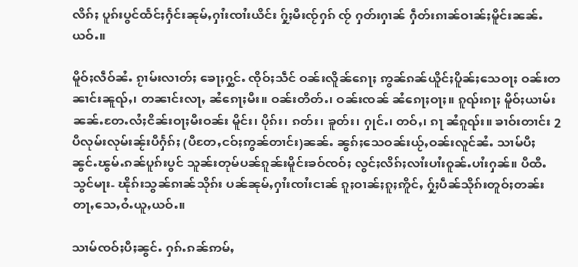လိၵ်ႈ ပူၵ်းပွင်ထႅင်ႈႁႅင်းၼုမ်ႇႁၢႆးၸၢႆးယိင်း ႁႂ်ႈမီးၸႂ်ႁၵ် ၸႂ် ႁတ်းႁၢၼ် ႁဵတ်းၵၢၼ်ဝၢၼ်ႈမိူင်းၼၼ်ႉယဝ်ႉ။

မိူဝ်ႈလဵဝ်ၼႆႉ ၵႂၢမ်းလၢတ်ႈ ၶေႃႈႁွင်ႉ ၸိုဝ်ႈသဵင် ဝၼ်းလိူၼ်ၵေႃႈ ဢွၼ်ၵၼ်ယိူင်ႈပိူၼ်ႈသေဝႃႈ ဝၼ်းတၼၢင်းၼူၺ်ႇ၊ တၼၢင်းလႃႇ ၼႆၵေႃႈမီး။ ဝၼ်းတိတ်ႉ၊ ဝၼ်းၸၼ် ၼႆၵေႃႈဝႃႈ။ ၵူၺ်းၵႃႈ မိူဝ်ႈယၢမ်းၼၼ်ႉတႄႉလႆႈငိၼ်းဝႃႈမီးဝၼ်း မိူင်း၊ ပိုၵ်း၊ ၵတ်း၊ ၶူတ်း၊ ႁုင်ႉ၊ တဝ်ႇ၊ ၵႃ ၼႆၵူၺ်း။ ၶၢဝ်းတၢင်း 2 ပီလုမ်းလုမ်းၼႂ်းပီႁႅၵ်ႈ (ပီတႄႇငဝ်ႈဢွၼ်တၢင်း)ၼၼ်ႉ ၼွၵ်ႈသေဝၼ်းယႂ်ႇဝၼ်းလူင်ၼႆႉ သၢမ်ပီႈ ၼွင်ႉၽွမ်ႉၵၼ်ပူၵ်းပွင် သူၼ်းတုမ်ပၼ်ၵူၼ်းမိူင်းၶဝ်ၸဝ်ႈ လွင်ႈလိၵ်ႈလၢႆးပၢႆးဝူၼ်ႉပၢႆးႁၼ်။ ပီထီႉသွင်မႃး- ၽိုၵ်းသွၼ်ၵၢၼ်သိုၵ်း ပၼ်ၼုမ်ႇႁၢႆးၸၢႆးငၢၼ် ၵူႈဝၢၼ်ႈၵူႈဢိူင်ႇ ႁႂ်ႈပဵၼ်သိုၵ်းတူဝ်ႈတၼ်းတႃႇသေႇဝႆႉယူႇယဝ်ႉ။

သၢမ်ၸဝ်ႈပီႈၼွင်ႉ ႁၵ်ႉၵၼ်ဢမ်ႇ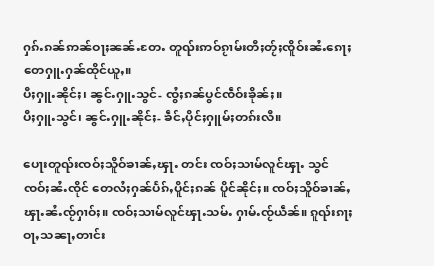ႁၵ်ႉၵၼ်ဢၼ်ဝႃႈၼၼ်ႉတႄႉ တူၺ်းဢဝ်ၵႂၢမ်းတီႈတႂ်ႈၸိူဝ်းၼႆႉၵေႃႈ တေႁူႉႁၼ်ထိုင်ယူႇ။
ပီႈႁူႉၼိုင်ႈ၊ ၼွင်ႉႁူႉသွင်- ၸွႆႈၵၼ်ပွင်ၸဵဝ်းၶိုၼ်ႈ။
ပီႈႁူႉသွင်၊ ၼွင်ႉႁူႉၼိုင်ႈ- ၶဵင်ႇပိုင်ႈႁူမ်ႈတၵ်းလီ။

ပေႃးတူၺ်းၸဝ်ႈသိူဝ်ၶၢၼ်ႇၾႃႉ တင်း ၸဝ်ႈသၢမ်လူင်ၾႃႉ သွင်ၸဝ်ႈၼႆႉၸိုင် တေလႆႈႁၼ်ပႅၵ်ႇပိူင်ႈၵၼ် ပိူင်ၼိုင်ႈ။ ၸဝ်ႈသိူဝ်ၶၢၼ်ႇၾႃႉၼႆႉၸႂ်ႁၢဝ်ႈ။ ၸဝ်ႈသၢမ်လူင်ၾႃႉသမ်ႉ ႁၢမ်ႉၸႂ်ယဵၼ်။ ၵူၺ်းၵႃႈ ဝႃႇသၼႃႇတၢင်း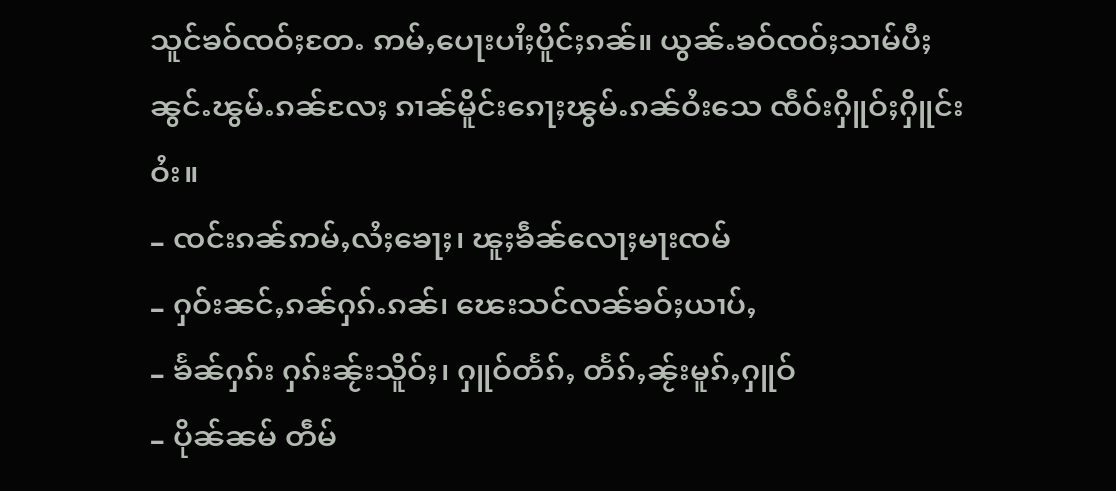သူင်ၶဝ်ၸဝ်ႈတႄႉ ဢမ်ႇပေႃးပၢႆႈပိူင်ႈၵၼ်။ ယွၼ်ႉၶဝ်ၸဝ်ႈသၢမ်ပီႈၼွင်ႉၽွမ်ႉၵၼ်လႄႈ ၵၢၼ်မိူင်းၵေႃႈၽွမ်ႉၵၼ်ဝႆးသေ ၸဵဝ်းႁိူဝ်ႈႁိူင်းဝႆး။
– ၸင်းၵၼ်ဢမ်ႇလႆႈၶေႃႈ၊ ၽူႈၶဵၼ်လေႃႈမႃးၸမ်
– ႁဝ်းၼင်ႇၵၼ်ႁၵ်ႉၵၼ်၊ ၽေးသင်လၼ်ၶဝ်ႈယၢပ်ႇ
– ၶႅၼ်ႁၵ်း ႁၵ်းၼႂ်းသိူဝ်ႈ၊ ႁူဝ်တႅၵ်ႇ တႅၵ်ႇၼႂ်းမူၵ်ႇႁူဝ်
– ပိုၼ်ၼမ် တဵမ်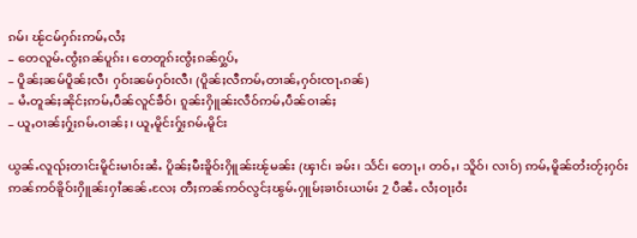ၵမ်၊ ၽႂ်ငမ်ႁၵ်းဢမ်ႇလႆႈ
– တေလူမ်ႉၸွႆႈၵၼ်ပူၵ်း၊ တေတူၵ်းၸွႆႈၵၼ်ႁွပ်ႇ
– ပိူၼ်ႈၼမ်ပိူၼ်ႈလီ၊ ႁဝ်းၼမ်ႁဝ်းလီ၊ (ပိူၼ်ႈလီဢမ်ႇတၢၼ်ႇႁဝ်းၸႃႉၵၼ်)
– မႆႉတူၼ်ႈၼိုင်ႈဢမ်ႇပဵၼ်လူင်ၶဵဝ်၊ ၵူၼ်းႁိူၼ်းလဵဝ်ဢမ်ႇပဵၼ်ဝၢၼ်ႈ
– ယူႇဝၢၼ်ႈႁႂ်ႈၵမ်ႉဝၢၼ်ႈ၊ ယူႇမိူင်းႁႂ်ႈၵမ်ႉမိူင်း

ယွၼ်ႉလူၺ်ႈတၢင်းမိူင်းမၢဝ်းၼႆႉ ပိူၼ်ႈမီးၶိူဝ်းႁိူၼ်းၽႂ်မၼ်း (ၾၢင်၊ ၶမ်း၊ သႅင်၊ တေႃႇ၊ တဝ်ႇ၊ သိူဝ်၊ လၢဝ်) ဢမ်ႇမိူၼ်တႆးတႂ်ႈႁဝ်း ဢၼ်ဢဝ်ၶိူဝ်းႁိူၼ်းႁၢႆၼၼ်ႉလႄႈ တီႈဢၼ်ဢဝ်လွင်ႈၽွမ်ႉႁူမ်ႈၶၢဝ်းယၢမ်း 2 ပီၼႆႉ လႆႈဝႃႈဝႆး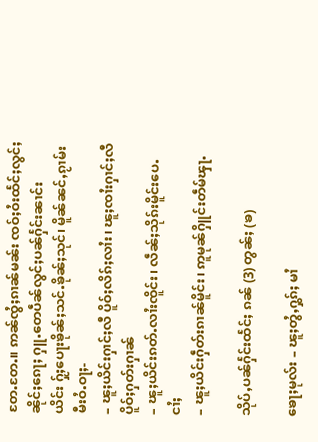တႄႉတႄႉ။ ဢၼ်ၸွႆႈၵၢၼ်မၼ်း ၸဝ်ႈဝႆးထႅင်ႈလွင်ႈၼိုင်ႈၵေႃႈ ႁူႉတေပဵၼ်လွင်ႈပၼ်ႁႅင်းၼၢင်းယိင်း ႁႂ်ႈပေႃးၶိုၼ်ႈသင်ႉၶိုၼ်ႈသုင်၊ မိူၼ်ၼင်ႇၵႂၢမ်းမီးဝႆႉဝႃႈ-
– ၽူႈယိင်းႁၢင်ႈလီ ပိူဝ်ႈလိၵ်ႈလၢႆး၊ ၽူႈၸၢႆးႁၢင်ႈလီ ပိူဝ်ႈႁတ်းႁၢၼ်
– ၽူႈယိင်းၵတ်ႉလၢႆးၸိူင်း၊ လဵၼ်ႈသိုၵ်းမိူင်းပေႉငၢႆႈ
– ၽူႈယိင်းႁဵတ်းၵၢၼ်မိူင်း၊ ဢူမုၼ်ႁိူင်းတဵမ်ၾႃႉ

သိုပ်ႇပၼ်ႁႅင်းထႅင်ႈ ၵၼ် (3) တွၼ်ႈ (ၶ)

ၶေႃႈမုလ်း – ၽူႈတွႆႇႁွၵ်ႈ မၢႆ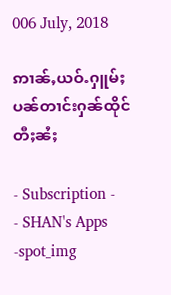006 July, 2018

ဢၢၼ်ႇယဝ်ႉႁူမ်ႈပၼ်တၢင်းႁၼ်ထိုင်တီႈၼႆႈ

- Subscription -
- SHAN's Apps -spot_img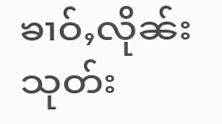ၶၢဝ်ႇလိုၼ်းသုတ်း